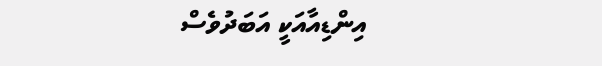އިންޑިއާއަކީ އަބަދުވެސް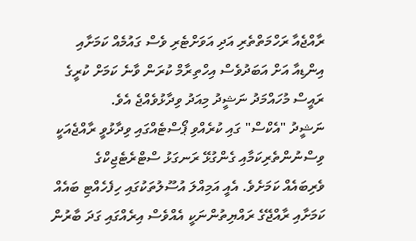ރާއްޖެއާ ރަހްމަތްތެރި އަދި އަވަށްޓެރި ވެސް ގައުމެއް ކަމަށާއި އިންޑިއާ އަށް އަބަދުވެސް އިހްތިރާމް ކުރަން ވާނެ ކަމަށް ކުރީގެ ރައީސް މުހައްމަދު ނަޝީދު މިއަދު ވިދާޅުވެއްޖެ އެވެ.
ނަޝީދު "އެކްސް" ގައި ކުރެއްވި ޕޯސްޓެއްގައި ވިދާޅުވީ ރާއްޖެއަކީ ވިސްނުންތެރިކަމާއި ގެންގުޅޭ ރަނގަޅު ސްޓްރެޓެޖިކްގެ ވެރިބައެއް ކަމަށެވެ. އެއީ އަމިއްލަ އުސޫލުތަކުގައި ހިފެހެއްޓި ބައެއް ކަމަށާއި ރާއްޖޭގެ ރައްޔިތުންނަކީ އެއްވެސް އިރެއްގައި ގަދަ ބާރުން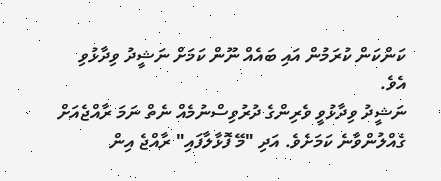ކަންކަން ކުރަމުން އައި ބައެއް ނޫން ކަމަށް ނަޝީދު ވިދާޅުވި އެވެ.
ނަޝީދު ވިދާޅުވީ ވެރިންގެ ދުރުވިސްނުމެއް ނެތް ނަމަ ރާއްޖެއަށް ގެއްލުންވާނެ ކަމަށެވެ. އަދި "މޭ ފޮޅާލާފައި" ރާއްޖެ އިން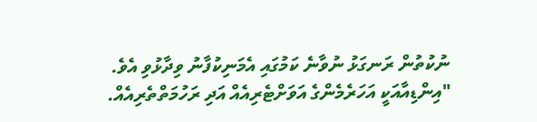ނުކުތުން ރަނގަޅު ނުވާނެ ކަމުގައި އެމަނިކުފާނު ވިދާޅުވި އެވެ.
"އިންޑިއާއަކީ އަހަރެމެންގެ އަވަށްޓެރިއެއް އަދި ރަހުމަތްތެރިއެއް.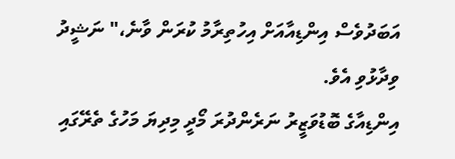އަބަދުވެސް އިންޑިއާއަށް އިހުތިރާމު ކުރަން ވާނެ،" ނަޝީދު ވިދާޅުވި އެވެ.
އިންޑިއާގެ ބޮޑުވަޒީރު ނަރެންދުރަ މޯދީ މިދިޔަ މަހުގެ ތެރޭގައި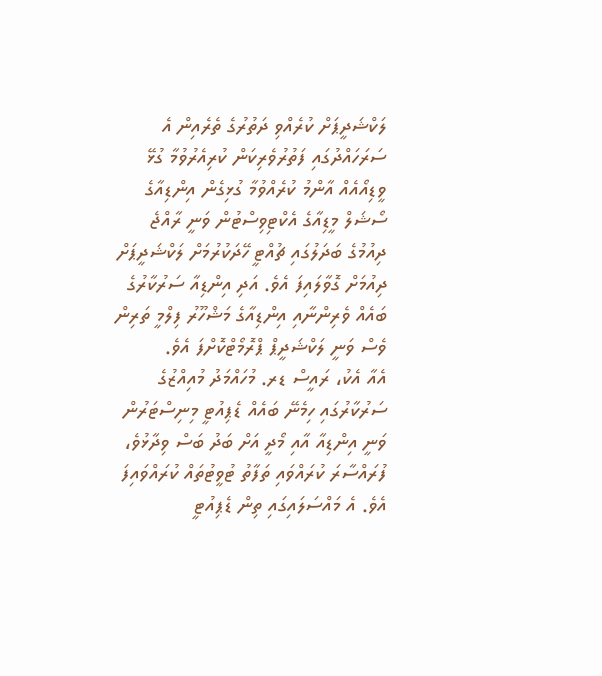ލަކްޝަދީޕަށް ކުރެއްވި ދަތުރުގެ ތެރެއިން އެ ސަރަހައްދުގައި ފަތުރުވެރިކަން ކުރިއެރުވުމާ ގުޅޭ ވީޑިއޯއެއް އާންމު ކުރެއްވުމާ ގުޅިގެން އިންޑިއާގެ ސޯޝަލް މީޑިއާގެ އެކްޓިވިސްޓުން ވަނީ ރާއްޖެ ދިއުމުގެ ބަދަލުގައި ޗުއްޓީ ހޭދަކުރުމަށް ލަކްޝަދީޕަށް ދިއުމަށް ގޮވާލައިފަ އެވެ. އަދި އިންޑިއާ ސަރުކާރުގެ ބައެއް ވެރިންނާއި އިންޑިއާގެ މަޝްހޫރު ފިލްމީ ތަރިން ވެސް ވަނީ ލަކްޝަދީޕް ޕްރޮމޯޓްކޮށްފަ އެވެ.
އެއާ އެކު، ރައީސް ޑރ. މުހައްމަދު މުއިއްޒުގެ ސަރުކާރުގައި ހިމެނޭ ބައެއް ޑެޕިއުޓީ މިނިސްޓަރުން ވަނީ އިންޑިއާ އާއި މޯދީ އަށް ބަދު ބަސް ވިދާޅުވެ، ފުރައްސާރަ ކުރައްވައި ތަފާތު ޓުވީޓުތައް ކުރައްވައިފަ އެވެ. އެ މައްސަލައިގައި ތިން ޑެޕިއުޓީ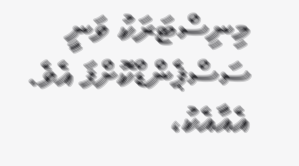މިނިސްޓަރަކު ވަނީ ސަސްޕެންޑްކޮށްފަ އެވެ. އެއާއެކު،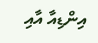އިންޑިއާ އާއި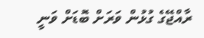ރާއްޖޭގެ ގުޅުން ވަރަށް ބޮޑަށް ވަނީ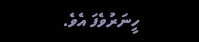ހީނަރުވެފަ އެވެ.